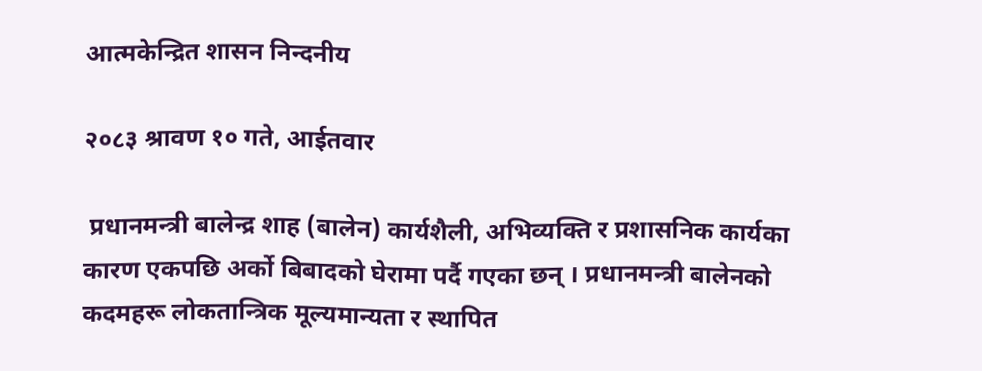आत्मकेन्द्रित शासन निन्दनीय

२०८३ श्रावण १० गते, आईतवार

 प्रधानमन्त्री बालेन्द्र शाह (बालेन) कार्यशैली, अभिव्यक्ति र प्रशासनिक कार्यका कारण एकपछि अर्को बिबादको घेरामा पर्दै गएका छन् । प्रधानमन्त्री बालेनको कदमहरू लोकतान्त्रिक मूल्यमान्यता र स्थापित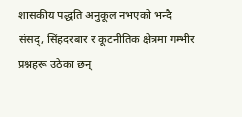शासकीय पद्धति अनुकूल नभएको भन्दै संसद्, सिंहदरबार र कूटनीतिक क्षेत्रमा गम्भीर प्रश्नहरू उठेका छन्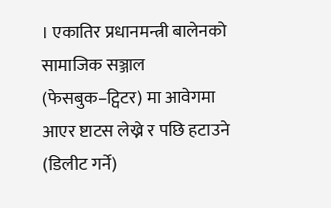। एकातिर प्रधानमन्त्री बालेनको सामाजिक सञ्जाल (फेसबुक–ट्विटर) मा आवेगमा आएर ष्टाटस लेख्ने र पछि हटाउने (डिलीट गर्ने)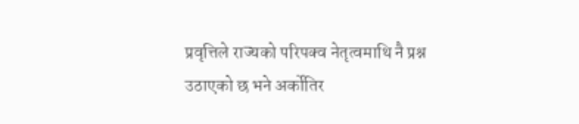प्रवृत्तिले राज्यको परिपक्व नेतृत्वमाथि नै प्रश्न उठाएको छ भने अर्कोतिर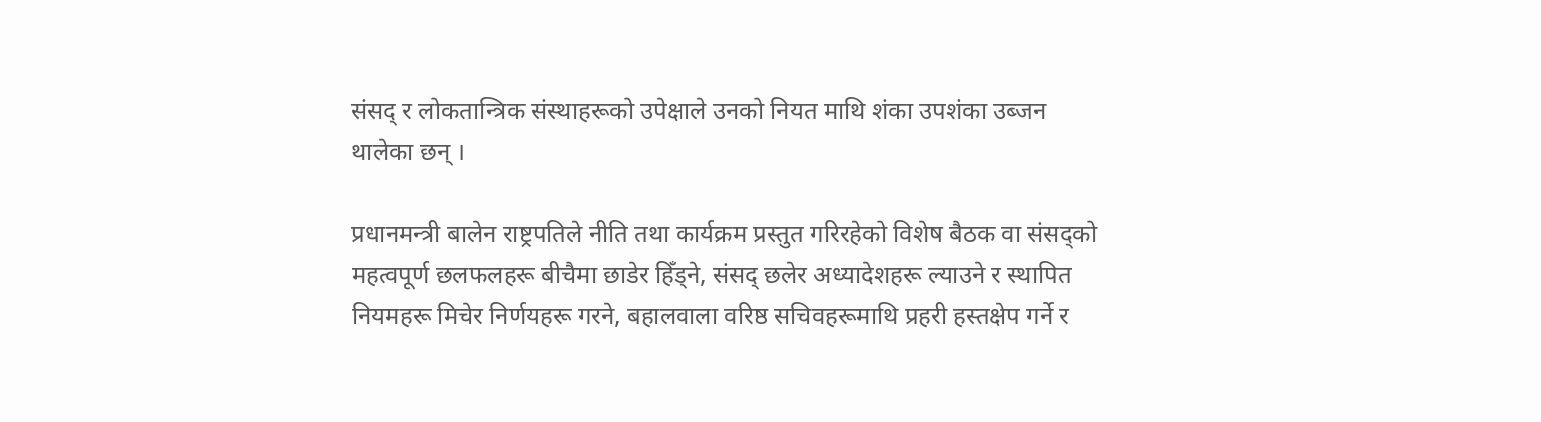संसद् र लोकतान्त्रिक संस्थाहरूको उपेक्षाले उनको नियत माथि शंका उपशंका उब्जन थालेका छन् ।

प्रधानमन्त्री बालेन राष्ट्रपतिले नीति तथा कार्यक्रम प्रस्तुत गरिरहेको विशेष बैठक वा संसद्को महत्वपूर्ण छलफलहरू बीचैमा छाडेर हिँड्ने, संसद् छलेर अध्यादेशहरू ल्याउने र स्थापित नियमहरू मिचेर निर्णयहरू गरने, बहालवाला वरिष्ठ सचिवहरूमाथि प्रहरी हस्तक्षेप गर्ने र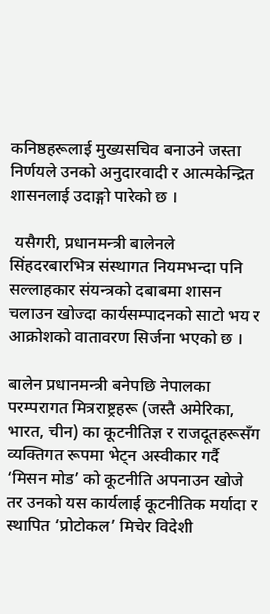कनिष्ठहरूलाई मुख्यसचिव बनाउने जस्ता निर्णयले उनको अनुदारवादी र आत्मकेन्द्रित शासनलाई उदाङ्गो पारेको छ ।

 यसैगरी, प्रधानमन्त्री बालेनले सिंहदरबारभित्र संस्थागत नियमभन्दा पनि सल्लाहकार संयन्त्रको दबाबमा शासन चलाउन खोज्दा कार्यसम्पादनको साटो भय र आक्रोशको वातावरण सिर्जना भएको छ ।

बालेन प्रधानमन्त्री बनेपछि नेपालका परम्परागत मित्रराष्ट्रहरू (जस्तै अमेरिका, भारत, चीन) का कूटनीतिज्ञ र राजदूतहरूसँग व्यक्तिगत रूपमा भेट्न अस्वीकार गर्दै ‘मिसन मोड’ को कूटनीति अपनाउन खोजे तर उनको यस कार्यलाई कूटनीतिक मर्यादा र स्थापित ‘प्रोटोकल’ मिचेर विदेशी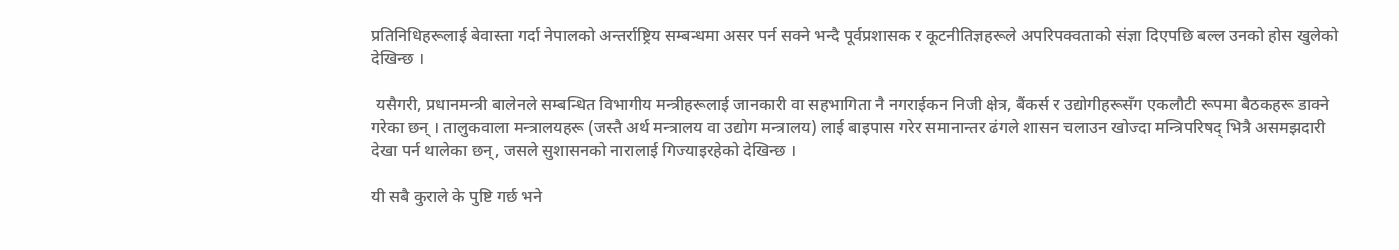प्रतिनिधिहरूलाई बेवास्ता गर्दा नेपालको अन्तर्राष्ट्रिय सम्बन्धमा असर पर्न सक्ने भन्दै पूर्वप्रशासक र कूटनीतिज्ञहरूले अपरिपक्वताको संज्ञा दिएपछि बल्ल उनको होस खुलेको देखिन्छ ।

 यसैगरी, प्रधानमन्त्री बालेनले सम्बन्धित विभागीय मन्त्रीहरूलाई जानकारी वा सहभागिता नै नगराईकन निजी क्षेत्र, बैंकर्स र उद्योगीहरूसँग एकलौटी रूपमा बैठकहरू डाक्ने गरेका छन् । तालुकवाला मन्त्रालयहरू (जस्तै अर्थ मन्त्रालय वा उद्योग मन्त्रालय) लाई बाइपास गरेर समानान्तर ढंगले शासन चलाउन खोज्दा मन्त्रिपरिषद् भित्रै असमझदारी देखा पर्न थालेका छन्, जसले सुशासनको नारालाई गिज्याइरहेको देखिन्छ ।

यी सबै कुराले के पुष्टि गर्छ भने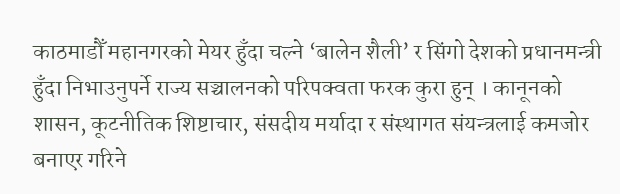काठमाडौँ महानगरको मेयर हुँदा चल्ने ‘बालेन शैली’ र सिंगो देशको प्रधानमन्त्री हुँदा निभाउनुपर्ने राज्य सञ्चालनको परिपक्वता फरक कुरा हुन् । कानूनको शासन, कूटनीतिक शिष्टाचार, संसदीय मर्यादा र संस्थागत संयन्त्रलाई कमजोर बनाएर गरिने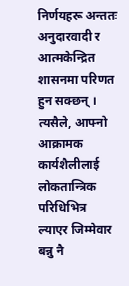निर्णयहरू अन्ततः अनुदारवादी र आत्मकेन्द्रित शासनमा परिणत हुन सक्छन् । त्यसैले, आफ्नो आक्रामक कार्यशैलीलाई लोकतान्त्रिक परिधिभित्र ल्याएर जिम्मेवार बन्नु नै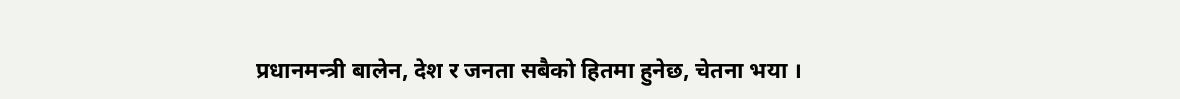प्रधानमन्त्री बालेन, देश र जनता सबैको हितमा हुनेछ, चेतना भया ।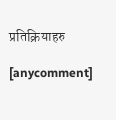प्रतिक्रियाहरु

[anycomment]